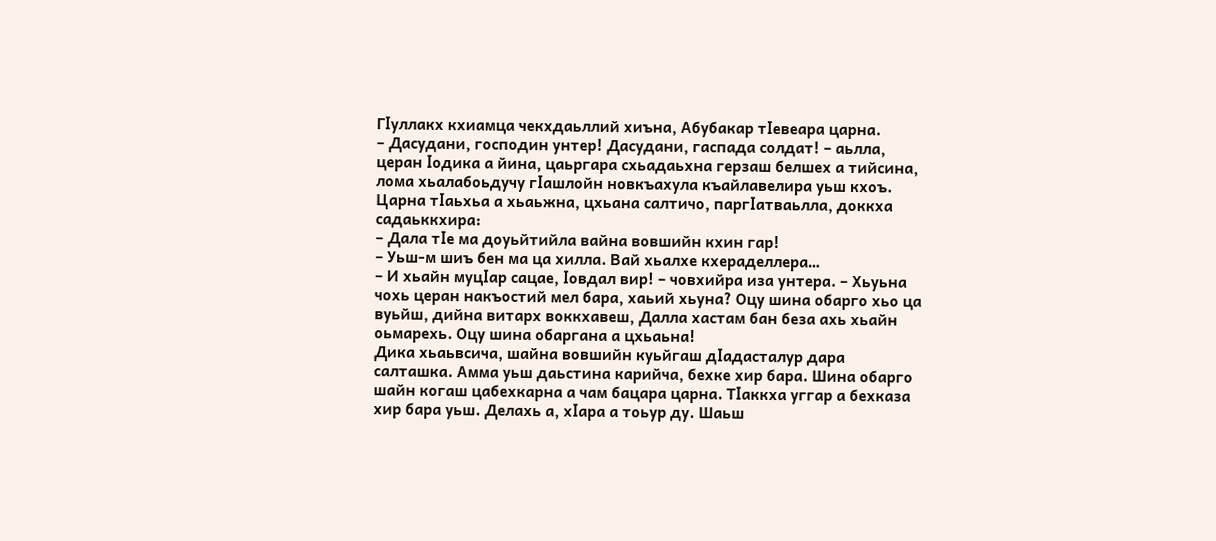Гӏуллакх кхиамца чекхдаьллий хиъна, Абубакар тӏевеара царна.
– Дасудани, господин унтер! Дасудани, гаспада солдат! – аьлла, церан ӏодика а йина, цаьргара схьадаьхна герзаш белшех а тийсина, лома хьалабоьдучу гӏашлойн новкъахула къайлавелира уьш кхоъ.
Царна тӏаьхьа а хьаьжна, цхьана салтичо, паргӏатваьлла, доккха садаьккхира:
– Дала тӏе ма доуьйтийла вайна вовшийн кхин гар!
– Уьш-м шиъ бен ма ца хилла. Вай хьалхе кхераделлера…
– И хьайн муцӏар сацае, ӏовдал вир! – човхийра иза унтера. – Хьуьна чохь церан накъостий мел бара, хаьий хьуна? Оцу шина обарго хьо ца вуьйш, дийна витарх воккхавеш, Далла хастам бан беза ахь хьайн оьмарехь. Оцу шина обаргана а цхьаьна!
Дика хьаьвсича, шайна вовшийн куьйгаш дӏадасталур дара салташка. Амма уьш даьстина карийча, бехке хир бара. Шина обарго шайн когаш цабехкарна а чам бацара царна. Тӏаккха уггар а бехказа хир бара уьш. Делахь а, хӏара а тоьур ду. Шаьш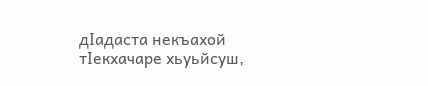дӏадаста некъахой тӏекхачаре хьуьйсуш,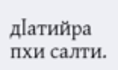дӏатийра пхи салти.